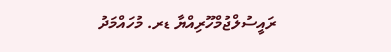ރައީސުލްޖުމްހޫރިއްޔާ ޑރ. މުހައްމަދު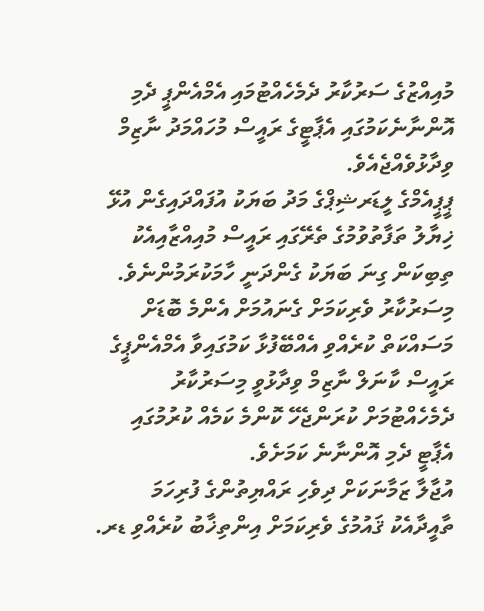މުއިއްޒުގެ ސަރުކާރު ދެމެހެއްޓުމައި އެމްއެންޕީ ދެމި އޮންނާނެކަމުގައި އެޕާޓީގެ ރައީސް މުހައްމަދު ނާޒިމް ވިދާޅުވެއްޖެއެވެ.
ޕީޕީއެމްގެ ލީޑަރޝިޕްގެ މަދު ބަޔަކު އުފައްދައިގެން އުޅޭ ޚިޔާލު ތަފާތުވުމުގެ ތެރޭގައި ރައީސް މުއިއްޒާއިއެކު ތިބިކަން ގިނަ ބަޔަކު ގެންދަނީ ހާމަކުރަމުންނެވެ. މިސަރުކާރު ވެރިކަމަށް ގެނައުމަށް އެންމެ ބޮޑަށް މަސައްކަތް ކުރެއްވި އެއްބޭފުޅާ ކަމުގައިވާ އެމްއެންޕީގެ ރައީސް ކާނަލް ނާޒިމް ވިދާޅުވީ މިސަރުކާރު ދެމެހެއްޓުމަށް ކުރަންޖެހޭ ކޮންމެ ކަމެއް ކުރުމުގައި އެޕާޓީ ދެމި އޮންނާނެ ކަމަށެވެ.
އުޖާލާ ޒަމާނަކަށް ދިވެހި ރައްޔިތުންގެ ފުރިހަމަ ތާއީދާއެކު ޤައުމުގެ ވެރިކަމަށް އިންތިޚާބު ކުރެއްވި ޑރ.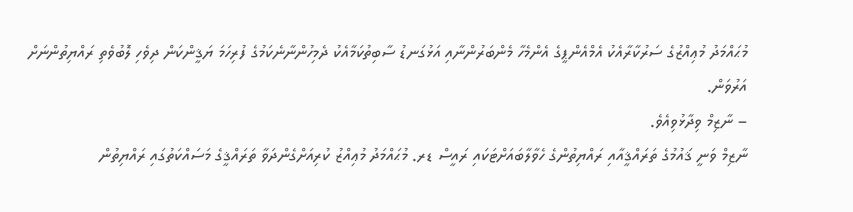މުޙައްމަދު މުޢިއްޒުގެ ސަރުކާރާއެކު އެމްއެންޕީގެ އެންމެހާ މެންބަރުންނާއި އަޅުގަނޑު ސާބިތުކަމާއެކު ދެމިހުންނާނެކަމުގެ ފުރިހަމަ ޔަޤީންކަން ދިވެހި ލޮބުވެތި ރައްޔިތުންނަށް އަރުވަން.
– ނާޒިމް ވިދާޅުވިއެވެ.
ނާޒިމް ވަނީ ޤައުމުގެ ތަރައްޤީއާއި ރައްޔިތުންގެ ހެވާލާބައަށްޓަކައި ރައީސް ޑރ. މުޙައްމަދު މުޢިއްޒު ކުރިއަށްގެންދަވާ ތަރައްޤީގެ މަސައްކަތުގައި ރައްޔިތުން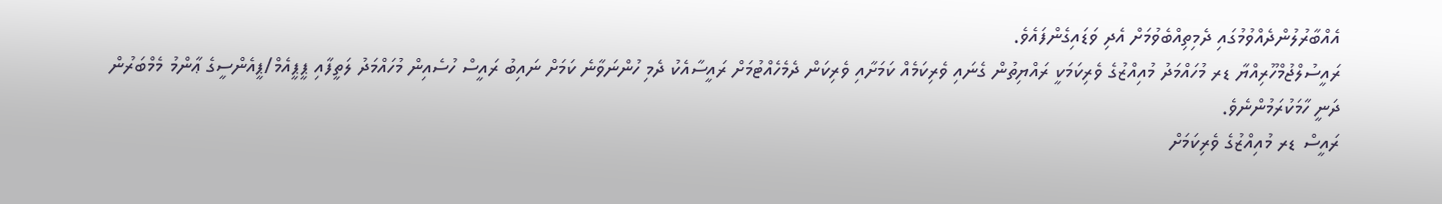އެއްބާރުލުންދެއްވުމުގައި ދެމިތިއްބެވުމަށް އެދި ވަޑައިގެންފައެވެ.
ރައީސުލްޖުމްހޫރިއްޔާ ޑރ މުހައްމަދު މުއިއްޒުގެ ވެރިކަމަކީ ރައްޔިތުން ގެނައި ވެރިކަމެއް ކަމަށާއި ވެރިކަން ދެމެހެއްޓުމަށް ރައީސާއެކު ދެމި ހުންނަވާނެ ކަމަށް ނައިބު ރައީސް ހުސެއިން މުހައްމަދު ލަތީފާއި ޕީޕީއެމް/ޕީއެންސީގެ ޢާންމު މެމްބަރުން ދަނީ ހާމަކުރަމުންނެވެ.
ރައީސް ޑރ މުއިއްޒުގެ ވެރިކަމަށް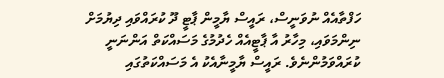ހަފްތާއެއް ނުވަނީސް، ރައީސް ޔާމީން ޕާޓީ ދޫ ކުރައްވައި ދިޔުމަށް ނިންމަވައި، މިހާރު އާ ޕާޓީއެއް ހެދުމުގެ މަސައްކަތް އަންނަނީ ކުރައްވަމުންނެވެ. ރައީސް ޔާމީނާއެކު އެ މަސައްކަތުގައި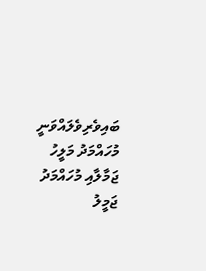ބައިވެރިވެލައްވަނީ މުހައްމަދު މަލީހު ޖަމާލާއި މުހައްމަދު ޖަމީލު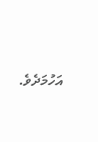އަހުމަދެވެ.